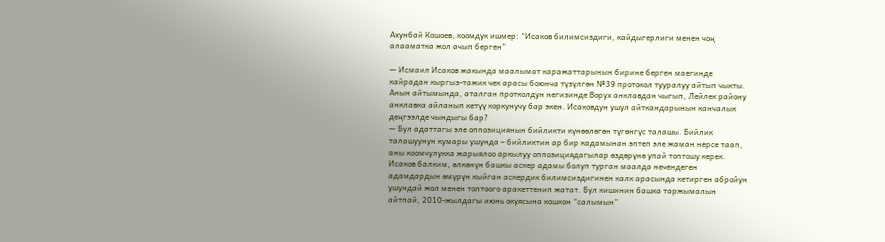Ахунбай Кошоев, коомдук ишмер: “Исаков билимсиздиги, кайдыгерлиги менен чоң алааматка жол ачып берген”

— Исмаил Исаков жакында маалымат каражаттарынын бирине берген маегинде кайрадан кыргыз-тажик чек арасы боюнча түзүлгөн №39 протокол тууралуу айтып чыкты. Анын айтымында, аталган протколдун негизинде Ворух анклавдан чыгып, Лейлек району анклавка айланып кетүү коркунучу бар экен. Исаковдун ушул айткандарынын канчалык деңгээлде чындыгы бар?
— Бул адаттагы эле оппозициянын бийликти күнөөлөгөн түгөнгүс талашы. Бийлик талашуунун кумары ушунда – бийликтин ар бир кадамынан эптеп эле жаман нерсе таап, аны коомчулукка жарыялоо аркылуу оппозициядагылар өздөрүнө упай топтошу керек. Исаков балким, өлкөнүн башкы аскер адамы болуп турган маалда нечендеген адамдардын өмүрүн кыйган аскердик билимсиздигинен калк арасында кетирген абройун ушундай жол менен топтоого аракеттенип жатат. Бул кишинин башка таржымалын айтпай, 2010-жылдагы июнь окуясына кошкон “салымын”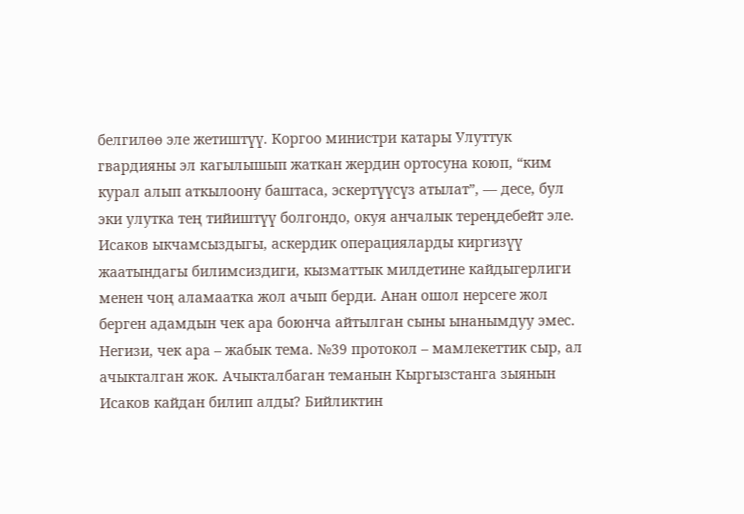белгилөө эле жетиштүү. Коргоо министри катары Улуттук гвардияны эл кагылышып жаткан жердин ортосуна коюп, “ким курал алып аткылоону баштаса, эскертүүсүз атылат”, — десе, бул эки улутка тең тийиштүү болгондо, окуя анчалык тереңдебейт эле. Исаков ыкчамсыздыгы, аскердик операцияларды киргизүү жаатындагы билимсиздиги, кызматтык милдетине кайдыгерлиги менен чоң аламаатка жол ачып берди. Анан ошол нерсеге жол берген адамдын чек ара боюнча айтылган сыны ынанымдуу эмес. Негизи, чек ара – жабык тема. №39 протокол – мамлекеттик сыр, ал ачыкталган жок. Ачыкталбаган теманын Кыргызстанга зыянын Исаков кайдан билип алды? Бийликтин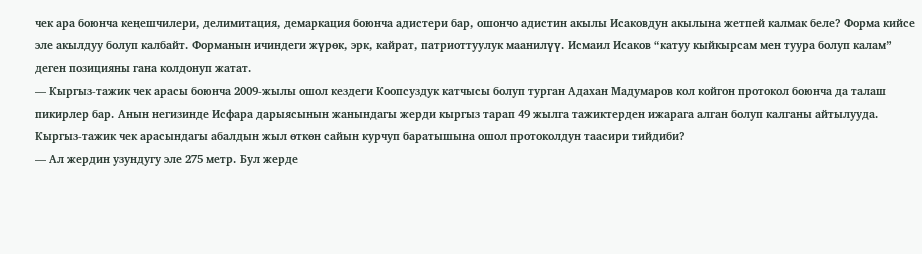чек ара боюнча кеңешчилери, делимитация, демаркация боюнча адистери бар, ошончо адистин акылы Исаковдун акылына жетпей калмак беле? Форма кийсе эле акылдуу болуп калбайт. Форманын ичиндеги жүрөк, эрк, кайрат, патриоттуулук маанилүү. Исмаил Исаков “катуу кыйкырсам мен туура болуп калам” деген позицияны гана колдонуп жатат.
— Кыргыз-тажик чек арасы боюнча 2009-жылы ошол кездеги Коопсуздук катчысы болуп турган Адахан Мадумаров кол койгон протокол боюнча да талаш пикирлер бар. Анын негизинде Исфара дарыясынын жанындагы жерди кыргыз тарап 49 жылга тажиктерден ижарага алган болуп калганы айтылууда. Кыргыз-тажик чек арасындагы абалдын жыл өткөн сайын курчуп баратышына ошол протоколдун таасири тийдиби?
— Ал жердин узундугу эле 275 метр. Бул жерде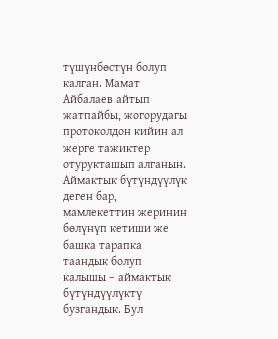түшүнбөстүн болуп калган. Мамат Айбалаев айтып жатпайбы, жогорудагы протоколдон кийин ал жерге тажиктер отурукташып алганын. Аймактык бүтүндүүлүк деген бар, мамлекеттин жеринин бөлүнүп кетиши же башка тарапка таандык болуп калышы – аймактык бүтүндүүлүктү бузгандык. Бул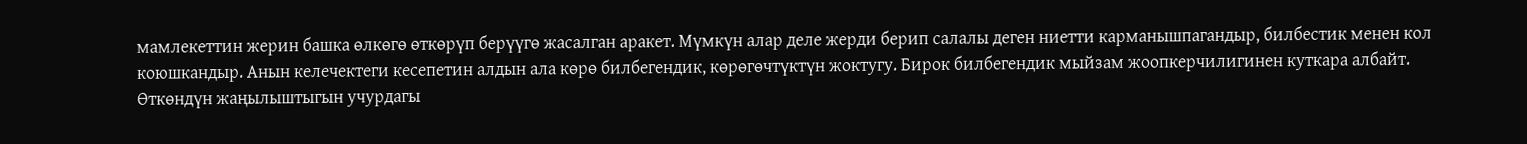мамлекеттин жерин башка өлкөгө өткөрүп берүүгө жасалган аракет. Мүмкүн алар деле жерди берип салалы деген ниетти карманышпагандыр, билбестик менен кол коюшкандыр. Анын келечектеги кесепетин алдын ала көрө билбегендик, көрөгөчтүктүн жоктугу. Бирок билбегендик мыйзам жоопкерчилигинен куткара албайт. Өткөндүн жаңылыштыгын учурдагы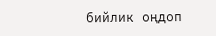бийлик оңдоп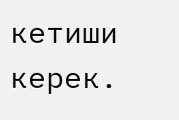кетиши керек.